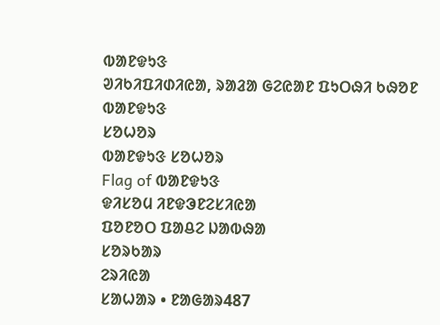ᱵᱟᱱᱫᱩᱝ
ᱣᱤᱠᱤᱯᱤᱰᱤᱭᱟ, ᱨᱟᱲᱟ ᱜᱮᱭᱟᱱ ᱯᱩᱛᱷᱤ ᱠᱷᱚᱱ
ᱵᱟᱱᱫᱩᱝ
ᱥᱚᱦᱚᱨ
ᱵᱟᱱᱫᱩᱝ ᱥᱚᱦᱚᱨ
Flag of ᱵᱟᱱᱫᱩᱝ
ᱫᱤᱥᱚᱢ ᱤᱱᱫᱳᱱᱮᱥᱤᱭᱟ
ᱯᱚᱱᱚᱛ ᱯᱟᱪᱮ ᱡᱟᱵᱷᱟ
ᱥᱚᱨᱠᱟᱨ
ᱮᱨᱤᱭᱟ
ᱥᱟᱦᱟᱨ • ᱱᱟᱜᱟᱨ487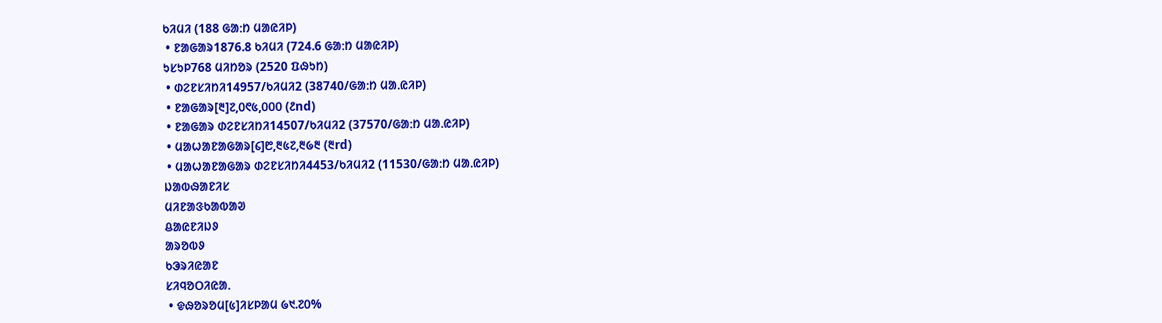ᱠᱤᱢᱤ (188 ᱜᱟᱺᱴ ᱢᱟᱭᱤᱞ)
 • ᱱᱟᱜᱟᱨ1876.8 ᱠᱤᱢᱤ (724.6 ᱜᱟᱺᱴ ᱢᱟᱭᱤᱞ)
ᱩᱥᱩᱞ768 ᱢᱤᱴᱚᱨ (2520 ᱯᱷᱩᱴ)
 • ᱰᱮᱱᱥᱤᱴᱤ14957/ᱠᱤᱢᱤ2 (38740/ᱜᱟᱺᱴ ᱢᱟᱹᱭᱤᱞ)
 • ᱱᱟᱜᱟᱨ[᱓]᱗,᱐᱖᱕,᱐᱐᱐ (᱒nd)
 • ᱱᱟᱜᱟᱨ ᱰᱮᱱᱥᱤᱴᱤ14507/ᱠᱤᱢᱤ2 (37570/ᱜᱟᱺᱴ ᱢᱟᱹᱭᱤᱞ)
 • ᱢᱟᱦᱟᱱᱟᱜᱟᱨ[᱔]᱘,᱓᱕᱗,᱓᱙᱓ (᱓rd)
 • ᱢᱟᱦᱟᱱᱟᱜᱟᱨ ᱰᱮᱱᱥᱤᱴᱤ4453/ᱠᱤᱢᱤ2 (11530/ᱜᱟᱺᱴ ᱢᱟᱹᱭᱤᱞ)
ᱡᱟᱵᱷᱟᱱᱤᱥ
ᱢᱤᱱᱟᱝᱠᱟᱵᱟᱣ
ᱪᱟᱭᱱᱤᱡᱽ
ᱟᱨᱚᱵᱽ
ᱠᱳᱨᱤᱭᱟᱱ
ᱥᱤᱧᱚᱛᱤᱭᱟᱹ
 • ᱫᱷᱚᱨᱚᱢ[᱕]ᱤᱥᱞᱟᱢ ᱙᱑.᱗᱐%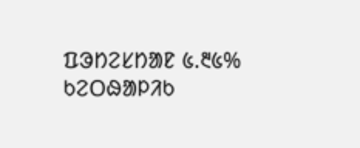ᱯᱳᱴᱮᱥᱴᱟᱱ ᱕.᱓᱕%
ᱠᱮᱛᱷᱟᱞᱤᱠ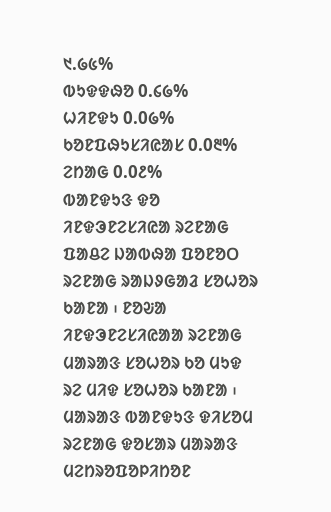᱑.᱙᱕%
ᱵᱩᱫᱫᱷᱚ 0.᱔᱙%
ᱦᱤᱱᱫᱩ 0.0᱙%
ᱠᱚᱱᱯᱷᱩᱥᱤᱭᱟᱥ 0.0᱓% ᱮᱴᱟᱜ 0.0᱒%
ᱵᱟᱱᱫᱩᱝ ᱫᱚ ᱤᱱᱫᱳᱱᱮᱥᱤᱭᱟ ᱨᱮᱱᱟᱜ ᱯᱟᱪᱮ ᱡᱟᱵᱷᱟ ᱯᱚᱱᱚᱛ ᱨᱮᱱᱟᱜ ᱨᱟᱡᱽᱜᱟᱲ ᱥᱚᱦᱚᱨ ᱠᱟᱱᱟ ᱾ ᱱᱚᱶᱟ ᱤᱱᱫᱳᱱᱮᱥᱤᱭᱟᱟ ᱨᱮᱱᱟᱜ ᱢᱟᱨᱟᱝ ᱥᱚᱦᱚᱨ ᱠᱚ ᱢᱩᱫ ᱨᱮ ᱢᱤᱫ ᱥᱚᱦᱚᱨ ᱠᱟᱱᱟ ᱾ ᱢᱟᱨᱟᱝ ᱵᱟᱱᱫᱩᱝ ᱫᱤᱥᱚᱢ ᱨᱮᱱᱟᱜ ᱫᱚᱥᱟᱨ ᱢᱟᱨᱟᱝ ᱢᱮᱴᱨᱚᱯᱚᱞᱤᱴᱚᱱ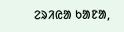ᱮᱨᱤᱭᱟ ᱠᱟᱱᱟ,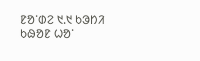ᱱᱚᱸᱰᱮ ᱑.᱑ ᱠᱳᱴᱤ ᱠᱷᱚᱱ ᱦᱚᱸ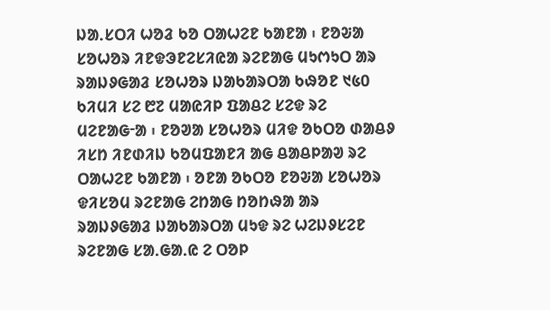ᱡᱟᱹᱥᱛᱤ ᱦᱚᱲ ᱠᱚ ᱛᱟᱦᱮᱱ ᱠᱟᱱᱟ ᱾ ᱱᱚᱶᱟ ᱥᱚᱦᱚᱨ ᱤᱱᱫᱳᱱᱮᱥᱤᱭᱟ ᱨᱮᱱᱟᱜ ᱢᱩᱬᱩᱛ ᱟᱨ ᱨᱟᱡᱽᱜᱟᱲ ᱥᱚᱦᱚᱨ ᱡᱟᱠᱟᱨᱛᱟ ᱠᱷᱚᱱ ᱑᱕᱐ ᱠᱤᱢᱤ ᱥᱮ ᱘᱗ ᱢᱟᱭᱤᱞ ᱯᱟᱪᱮ ᱥᱮᱫ ᱨᱮ ᱢᱮᱱᱟᱜᱼᱟ ᱾ ᱱᱚᱣᱟ ᱥᱚᱦᱚᱨ ᱢᱤᱫ ᱚᱠᱛᱚ ᱰᱟᱪᱽ ᱤᱥᱴ ᱤᱱᱰᱤᱡ ᱠᱚᱢᱯᱟᱱᱤ ᱟᱜ ᱪᱟᱪᱞᱟᱣ ᱨᱮ ᱛᱟᱦᱮᱱ ᱠᱟᱱᱟ ᱾ ᱚᱱᱟ ᱚᱠᱛᱚ ᱱᱚᱶᱟ ᱥᱚᱦᱚᱨ ᱫᱤᱥᱚᱢ ᱨᱮᱱᱟᱜ ᱮᱴᱟᱜ ᱴᱚᱴᱷᱟ ᱟᱨ ᱨᱟᱡᱽᱜᱟᱲ ᱡᱟᱠᱟᱨᱛᱟ ᱢᱩᱫ ᱨᱮ ᱦᱮᱡᱽᱥᱮᱱ ᱨᱮᱱᱟᱜ ᱥᱟᱹᱜᱟᱹᱭ ᱮ ᱛᱚᱞ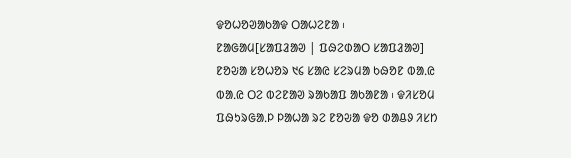ᱫᱚᱦᱚᱣᱟᱠᱟᱫ ᱛᱟᱦᱮᱱᱟ ᱾
ᱱᱟᱜᱟᱢ[ᱥᱟᱯᱲᱟᱣ | ᱯᱷᱮᱰᱟᱛ ᱥᱟᱯᱲᱟᱣ]
ᱱᱚᱶᱟ ᱥᱚᱦᱚᱨ ᱑᱔ ᱥᱟᱭ ᱥᱮᱨᱢᱟ ᱠᱷᱚᱱ ᱵᱟᱹᱭ ᱵᱟᱹᱭ ᱛᱮ ᱵᱮᱱᱟᱣ ᱨᱟᱠᱟᱯ ᱟᱠᱟᱱᱟ ᱾ ᱫᱤᱥᱚᱢ ᱯᱷᱩᱨᱜᱟᱹᱞ ᱞᱟᱦᱟ ᱨᱮ ᱱᱚᱶᱟ ᱫᱚ ᱰᱟᱪᱽ ᱤᱥᱴ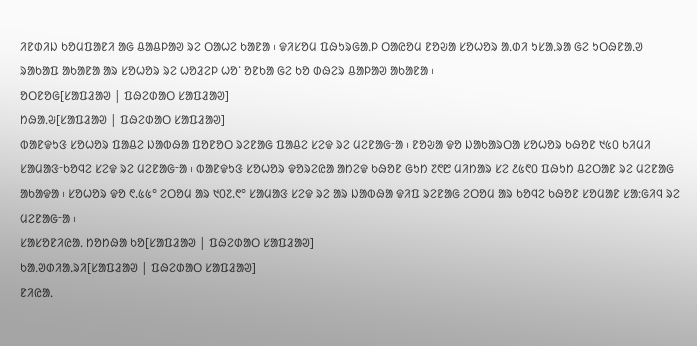ᱤᱱᱰᱤᱡ ᱠᱚᱢᱯᱟᱱᱤ ᱟᱜ ᱪᱟᱪᱞᱟᱣ ᱨᱮ ᱛᱟᱦᱮ ᱠᱟᱱᱟ ᱾ ᱫᱤᱥᱚᱢ ᱯᱷᱩᱨᱜᱟᱹᱞ ᱛᱟᱭᱚᱢ ᱱᱚᱶᱟ ᱥᱚᱦᱚᱨ ᱟᱹᱰᱤ ᱩᱥᱟᱹᱨᱟ ᱜᱮ ᱩᱛᱷᱱᱟᱹᱣ ᱨᱟᱠᱟᱯ ᱟᱠᱟᱱᱟ ᱟᱨ ᱥᱚᱦᱚᱨ ᱨᱮ ᱦᱚᱲᱮᱞ ᱦᱚᱸ ᱚᱱᱠᱟ ᱜᱮ ᱠᱚ ᱰᱷᱮᱨ ᱪᱟᱞᱟᱣ ᱟᱠᱟᱱᱟ ᱾
ᱚᱛᱱᱚᱜ[ᱥᱟᱯᱲᱟᱣ | ᱯᱷᱮᱰᱟᱛ ᱥᱟᱯᱲᱟᱣ]
ᱴᱷᱟᱹᱶ[ᱥᱟᱯᱲᱟᱣ | ᱯᱷᱮᱰᱟᱛ ᱥᱟᱯᱲᱟᱣ]
ᱵᱟᱱᱫᱩᱝ ᱥᱚᱦᱚᱨ ᱯᱟᱪᱮ ᱡᱟᱵᱷᱟ ᱯᱚᱱᱚᱛ ᱨᱮᱱᱟᱜ ᱯᱟᱪᱮ ᱥᱮᱫ ᱨᱮ ᱢᱮᱱᱟᱜᱼᱟ ᱾ ᱱᱚᱶᱟ ᱫᱚ ᱡᱟᱠᱟᱨᱛᱟ ᱥᱚᱦᱚᱨ ᱠᱷᱚᱱ ᱑᱕᱐ ᱠᱤᱢᱤ ᱥᱟᱢᱟᱝᱼᱠᱚᱧᱮ ᱥᱮᱫ ᱨᱮ ᱢᱮᱱᱟᱜᱼᱟ ᱾ ᱵᱟᱱᱫᱩᱝ ᱥᱚᱦᱚᱨ ᱫᱚᱨᱮᱭᱟ ᱟᱴᱮᱫ ᱠᱷᱚᱱ ᱜᱩᱴ ᱗᱖᱘ ᱢᱤᱴᱟᱨ ᱥᱮ ᱒᱕᱖᱐ ᱯᱷᱩᱴ ᱪᱮᱛᱟᱱ ᱨᱮ ᱢᱮᱱᱟᱜ ᱟᱠᱟᱫᱟ ᱾ ᱥᱚᱦᱚᱨ ᱫᱚ ᱖.᱕᱕° ᱮᱛᱚᱢ ᱟᱨ ᱑᱐᱗.᱖° ᱥᱟᱢᱟᱝ ᱥᱮᱫ ᱨᱮ ᱟᱨ ᱡᱟᱵᱷᱟ ᱫᱤᱯ ᱨᱮᱱᱟᱜ ᱮᱛᱚᱢ ᱟᱨ ᱠᱚᱧᱮ ᱠᱷᱚᱱ ᱥᱚᱢᱟᱱ ᱥᱟᱺᱜᱤᱧ ᱨᱮ ᱢᱮᱱᱟᱜᱼᱟ ᱾
ᱥᱟᱥᱚᱱᱤᱭᱟᱹ ᱴᱚᱴᱷᱟ ᱠᱚ[ᱥᱟᱯᱲᱟᱣ | ᱯᱷᱮᱰᱟᱛ ᱥᱟᱯᱲᱟᱣ]
ᱠᱟᱹᱣᱰᱤᱟᱹᱨᱤ[ᱥᱟᱯᱲᱟᱣ | ᱯᱷᱮᱰᱟᱛ ᱥᱟᱯᱲᱟᱣ]
ᱱᱤᱭᱟᱹ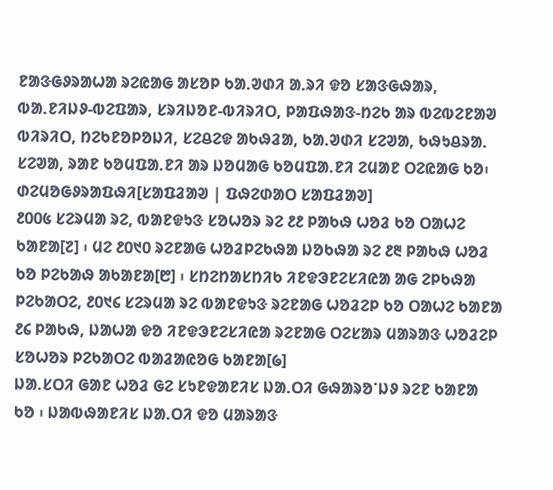ᱱᱟᱝᱜᱽᱨᱟᱦᱟ ᱨᱮᱭᱟᱜ ᱟᱥᱚᱞ ᱠᱟᱹᱣᱰᱤ ᱟᱹᱨᱤ ᱫᱚ ᱥᱟᱝᱜᱷᱟᱨ, ᱵᱟᱹᱱᱤᱡᱽ-ᱵᱮᱯᱟᱨ, ᱥᱨᱤᱡᱚᱱ-ᱵᱤᱨᱤᱛ, ᱞᱟᱯᱷᱟᱝ-ᱴᱮᱠ ᱟᱨ ᱵᱮᱵᱮᱱᱟᱣ ᱵᱤᱨᱤᱛ, ᱴᱮᱠᱱᱚᱞᱚᱡᱤ, ᱥᱮᱪᱮᱫ ᱟᱠᱷᱲᱟ, ᱠᱟᱹᱣᱰᱤ ᱥᱮᱣᱟ, ᱠᱷᱩᱪᱨᱟᱹ ᱥᱮᱣᱟ, ᱨᱟᱱ ᱠᱚᱢᱯᱟᱹᱱᱤ ᱟᱨ ᱡᱚᱢᱟᱜ ᱠᱚᱢᱯᱟᱹᱱᱤ ᱮᱢᱟᱱ ᱛᱮᱭᱟᱜ ᱠᱚ᱾
ᱰᱮᱢᱚᱜᱽᱨᱟᱯᱷᱤ[ᱥᱟᱯᱲᱟᱣ | ᱯᱷᱮᱰᱟᱛ ᱥᱟᱯᱲᱟᱣ]
᱒᱐᱐᱕ ᱥᱮᱨᱢᱟ ᱨᱮ, ᱵᱟᱱᱫᱩᱝ ᱥᱚᱦᱚᱨ ᱨᱮ ᱒᱒ ᱞᱟᱠᱷ ᱦᱚᱲ ᱠᱚ ᱛᱟᱦᱮ ᱠᱟᱱᱟ[᱗] ᱾ ᱢᱮ ᱒᱐᱑᱐ ᱨᱮᱱᱟᱜ ᱦᱚᱲᱞᱮᱠᱷᱟ ᱡᱚᱠᱷᱟ ᱨᱮ ᱒᱓ ᱞᱟᱠᱷ ᱦᱚᱲ ᱠᱚ ᱞᱮᱠᱟᱷ ᱟᱠᱟᱱᱟ[᱘] ᱾ ᱥᱴᱮᱴᱟᱥᱴᱤᱠ ᱤᱱᱫᱳᱱᱮᱥᱤᱭᱟ ᱟᱜ ᱮᱞᱠᱷᱟ ᱞᱮᱠᱟᱛᱮ, ᱒᱐᱑᱔ ᱥᱮᱨᱢᱟ ᱨᱮ ᱵᱟᱱᱫᱩᱝ ᱨᱮᱱᱟᱜ ᱦᱚᱲᱮᱞ ᱠᱚ ᱛᱟᱦᱮ ᱠᱟᱱᱟ ᱒᱔ ᱞᱟᱠᱷ, ᱡᱟᱦᱟ ᱫᱚ ᱤᱱᱫᱳᱱᱮᱥᱤᱭᱟ ᱨᱮᱱᱟᱜ ᱛᱮᱥᱟᱨ ᱢᱟᱨᱟᱝ ᱦᱚᱲᱮᱞ ᱥᱚᱦᱚᱨ ᱞᱮᱠᱟᱛᱮ ᱵᱟᱲᱟᱭᱚᱜ ᱠᱟᱱᱟ[᱙]
ᱡᱟᱹᱥᱛᱤ ᱜᱟᱱ ᱦᱚᱲ ᱜᱮ ᱥᱩᱱᱫᱟᱱᱤᱥ ᱡᱟᱹᱛᱤ ᱜᱷᱟᱨᱚᱸᱡᱽ ᱨᱮᱱ ᱠᱟᱱᱟ ᱠᱚ ᱾ ᱡᱟᱵᱷᱟᱱᱤᱥ ᱡᱟᱹᱛᱤ ᱫᱚ ᱢᱟᱨᱟᱝ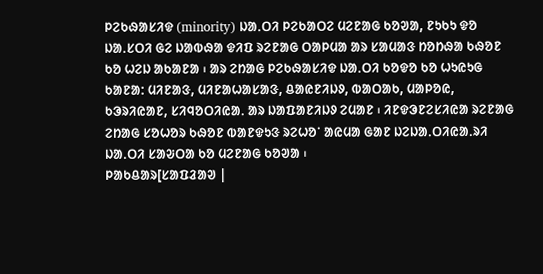ᱞᱮᱠᱷᱟᱥᱤᱫ (minority) ᱡᱟᱹᱛᱤ ᱞᱮᱠᱟᱛᱮ ᱢᱮᱱᱟᱜ ᱠᱚᱣᱟ, ᱱᱩᱠᱩ ᱫᱚ ᱡᱟᱹᱥᱛᱤ ᱜᱮ ᱡᱟᱵᱷᱟ ᱫᱤᱯ ᱨᱮᱱᱟᱜ ᱛᱟᱞᱢᱟ ᱟᱨ ᱥᱟᱢᱟᱝ ᱴᱚᱴᱷᱟ ᱠᱷᱚᱱ ᱠᱚ ᱦᱮᱡ ᱟᱠᱟᱱᱟ ᱾ ᱟᱨ ᱮᱴᱟᱜ ᱞᱮᱠᱷᱟᱥᱤᱫ ᱡᱟᱹᱛᱤ ᱠᱚᱫᱚ ᱠᱚ ᱦᱩᱭᱩᱜ ᱠᱟᱱᱟ: ᱢᱤᱱᱟᱝ, ᱢᱤᱱᱟᱦᱟᱥᱟᱝ, ᱪᱟᱭᱱᱤᱡᱽ, ᱵᱟᱛᱟᱠ, ᱢᱟᱞᱚᱭ, ᱠᱳᱨᱤᱭᱟᱱ, ᱥᱤᱧᱚᱛᱤᱭᱟᱹ ᱟᱨ ᱡᱟᱯᱟᱱᱤᱡᱽ ᱮᱢᱟᱱ ᱾ ᱤᱱᱫᱳᱱᱮᱥᱤᱭᱟ ᱨᱮᱱᱟᱜ ᱮᱴᱟᱜ ᱥᱚᱦᱚᱨ ᱠᱷᱚᱱ ᱵᱟᱱᱫᱩᱝ ᱨᱮᱦᱚᱸ ᱟᱭᱢᱟ ᱜᱟᱱ ᱡᱮᱡᱟᱹᱛᱤᱭᱟᱹᱨᱤ ᱡᱟᱹᱛᱤ ᱥᱟᱶᱛᱟ ᱠᱚ ᱢᱮᱱᱟᱜ ᱠᱚᱣᱟ ᱾
ᱞᱟᱠᱪᱟᱨ[ᱥᱟᱯᱲᱟᱣ |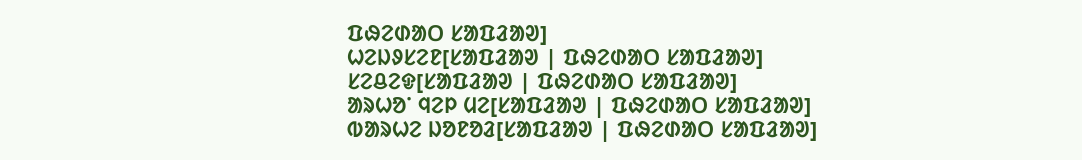ᱯᱷᱮᱰᱟᱛ ᱥᱟᱯᱲᱟᱣ]
ᱦᱮᱡᱽᱥᱮᱱ[ᱥᱟᱯᱲᱟᱣ | ᱯᱷᱮᱰᱟᱛ ᱥᱟᱯᱲᱟᱣ]
ᱥᱮᱪᱮᱫ[ᱥᱟᱯᱲᱟᱣ | ᱯᱷᱮᱰᱟᱛ ᱥᱟᱯᱲᱟᱣ]
ᱟᱨᱦᱚᱸ ᱧᱮᱞ ᱢᱮ[ᱥᱟᱯᱲᱟᱣ | ᱯᱷᱮᱰᱟᱛ ᱥᱟᱯᱲᱟᱣ]
ᱵᱟᱨᱦᱮ ᱡᱚᱱᱚᱲ[ᱥᱟᱯᱲᱟᱣ | ᱯᱷᱮᱰᱟᱛ ᱥᱟᱯᱲᱟᱣ]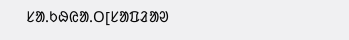ᱥᱟᱹᱠᱷᱭᱟᱹᱛ[ᱥᱟᱯᱲᱟᱣ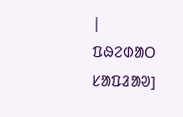| ᱯᱷᱮᱰᱟᱛ ᱥᱟᱯᱲᱟᱣ]